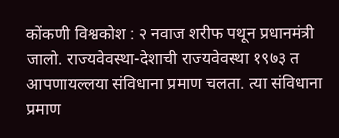कोंकणी विश्वकोश : २ नवाज शरीफ पथून प्रधानमंत्री जालो. राज्यवेवस्था-देशाची राज्यवेवस्था १९७३ त आपणायल्लया संविधाना प्रमाण चलता. त्या संविधाना प्रमाण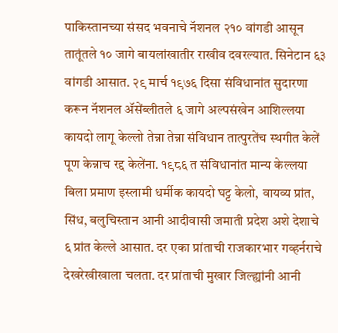पाकिस्तानच्या संसद भवनाचे नॅशनल २१० वांगडी आसून तातूंतले १० जागे बायलांखातीर राखीव दवरल्यात. सिनेटान ६३ वांगडी आसात. २९ मार्च १९७६ दिसा संविधानांत सुदारणा करून नॅशनल ॲसेंब्लीतले ६ जागे अल्पसंखेन आशिल्लया कायदो लागू केल्लो तेन्ना तेन्ना संविधान तात्पुरतेंच स्थगीत केलें पूण केन्नाच रद्द केलेंना. १९८६ त संविधानांत मान्य केल्लया बिला प्रमाण इस्लामी धर्मीक कायदो घट्ट केलो, वायव्य प्रांत, सिंध, बलुचिस्तान आनी आदीवासी जमाती प्रदेश अशे देशाचे ६ प्रांत केल्ले आसात. दर एका प्रांताची राजकारभार गव्हर्नराचे देखरेखीखाला चलता. दर प्रांताची मुखार जिल्ह्यांनी आनी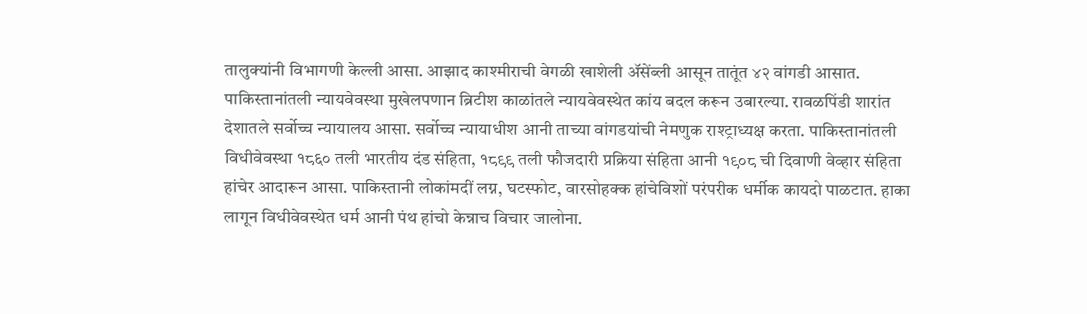तालुक्यांनी विभागणी केल्ली आसा. आझाद काश्मीराची वेगळी खाशेली ॲसेंब्ली आसून तातूंत ४२ वांगडी आसात. पाकिस्तानांतली न्यायवेवस्था मुखेलपणान ब्रिटीश काळांतले न्यायवेवस्थेत कांय बदल करून उबारल्या. रावळपिंडी शारांत देशातले सर्वोच्च न्यायालय आसा. सर्वोच्च न्यायाधीश आनी ताच्या वांगडयांची नेमणुक राश्ट्राध्यक्ष करता. पाकिस्तानांतली विधीवेवस्था १८६० तली भारतीय दंड संहिता, १८९९ तली फौजदारी प्रक्रिया संहिता आनी १९०८ ची दिवाणी वेव्हार संहिता हांचेर आदारून आसा. पाकिस्तानी लोकांमदीं लग्न, घटस्फोट, वारसोहक्क हांचेविशों परंपरीक धर्मीक कायदो पाळटात. हाका लागून विधीवेवस्थेत धर्म आनी पंथ हांचो केन्नाच विचार जालोना.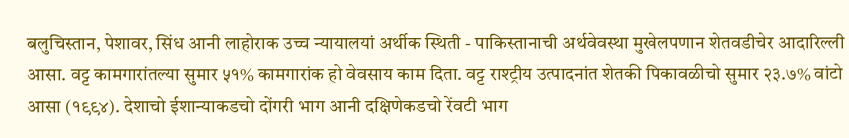बलुचिस्तान, पेशावर, सिंध आनी लाहोराक उच्च न्यायालयां अर्थीक स्थिती - पाकिस्तानाची अर्थवेवस्था मुखेलपणान शेतवडीचेर आदारिल्ली आसा. वट्ट कामगारांतल्या सुमार ५१% कामगारांक हो वेवसाय काम दिता. वट्ट राश्ट्रीय उत्पादनांत शेतकी पिकावळीचो सुमार २३.७% वांटो आसा (१९९४). देशाचो ईशान्याकडचो दोंगरी भाग आनी दक्षिणेकडचो रेंवटी भाग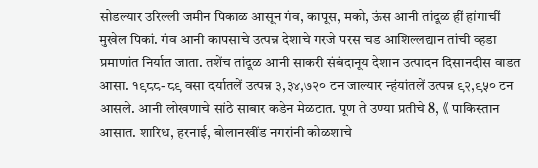सोडल्यार उरिल्ली जमीन पिकाळ आसून गंव, कापूस, मको, ऊंस आनी तांदूळ हीं हांगाचीं मुखेल पिकां. गंव आनी कापसाचे उत्पन्न देशाचे गरजे परस चड आशिल्लद्यान तांची व्हडा प्रमाणांत निर्यात जाता. तशेंच तांदूळ आनी साकरी संबंदानूय देशान उत्पादन दिसानदीस वाडत आसा. १९८८-८९ वसा दर्यातलें उत्पन्न ३,३४,७२० टन जाल्यार न्हंयांतलें उत्पन्न ९२,९५० टन आसले. आनी लोखणाचे सांठे साबार कडेन मेळटात. पूण ते उण्या प्रतीचे 8, 《 पाकिस्तान आसात. शारिध, हरनाई, बोलानखींड नगरांनी कोळशाचे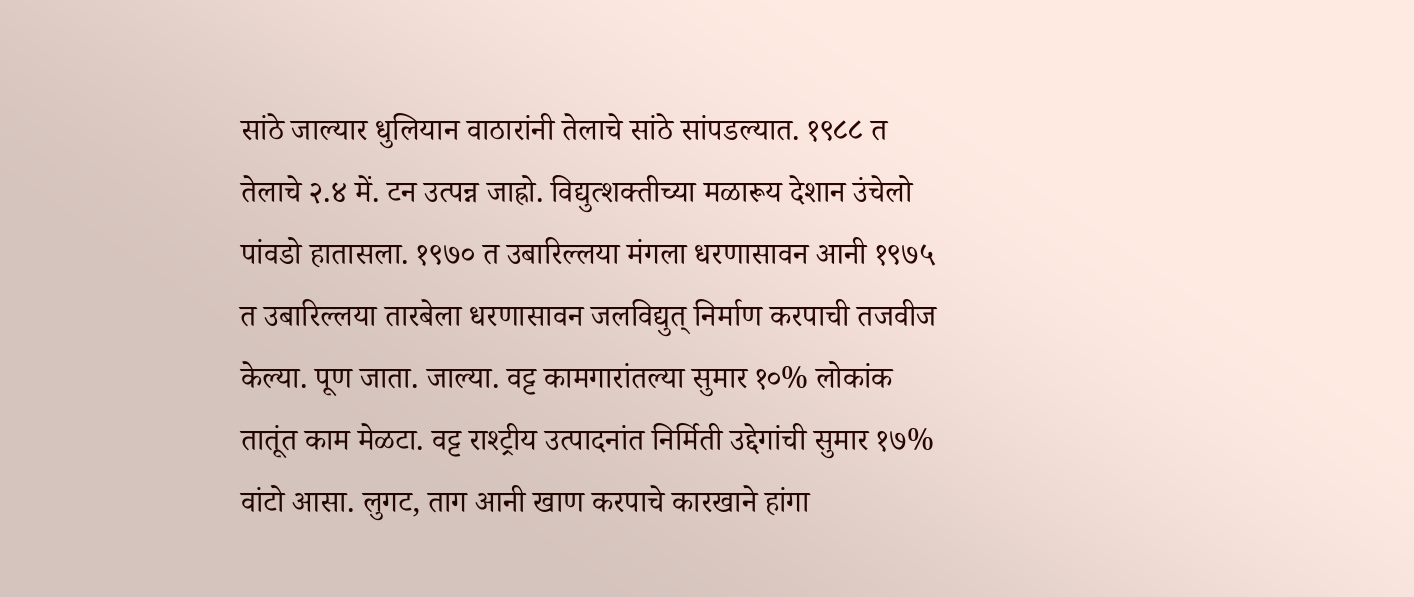सांठे जाल्यार धुलियान वाठारांनी तेलाचे सांठे सांपडल्यात. १९८८ त तेलाचे २.४ में. टन उत्पन्न जाह्रो. विद्युत्शक्तीच्या मळारूय देशान उंचेलो पांवडो हातासला. १९७० त उबारिल्लया मंगला धरणासावन आनी १९७५ त उबारिल्लया तारबेला धरणासावन जलविद्युत् निर्माण करपाची तजवीज केल्या. पूण जाता. जाल्या. वट्ट कामगारांतल्या सुमार १०% लोकांक तातूंत काम मेळटा. वट्ट राश्ट्रीय उत्पादनांत निर्मिती उद्देगांची सुमार १७% वांटो आसा. लुगट, ताग आनी खाण करपाचे कारखाने हांगा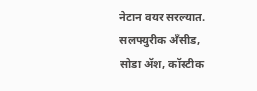नेटान वयर सरल्यात. सलफ्युरीक अँसीड, सोडा ॲश, कॉस्टीक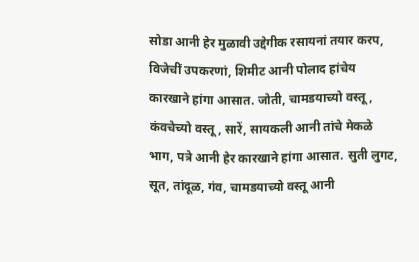सोडा आनी हेर मुळावी उद्देगीक रसायनां तयार करप, विजेचीं उपकरणां, शिमीट आनी पोलाद हांचेय कारखाने हांगा आसात. जोती, चामडयाच्यो वस्तू, कंवचेच्यो वस्तू, सारें, सायकली आनी तांचे मेकळे भाग, पत्रे आनी हेर कारखाने हांगा आसात. सुती लुगट, सूत, तांदूळ, गंव, चामडयाच्यो वस्तू आनी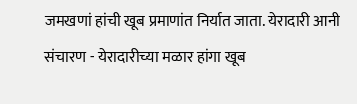जमखणां हांची खूब प्रमाणांत निर्यात जाता. येरादारी आनी संचारण - येरादारीच्या मळार हांगा खूब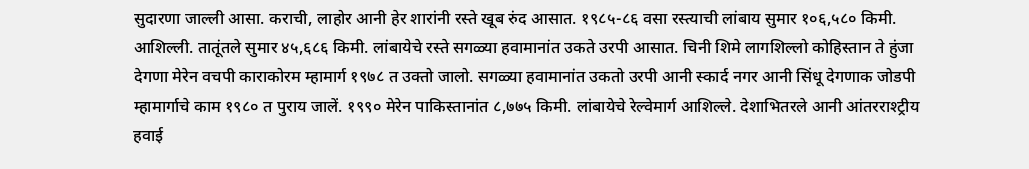सुदारणा जाल्ली आसा. कराची, लाहोर आनी हेर शारांनी रस्ते खूब रुंद आसात. १९८५-८६ वसा रस्त्याची लांबाय सुमार १०६,५८० किमी. आशिल्ली. तातूंतले सुमार ४५,६८६ किमी. लांबायेचे रस्ते सगळ्या हवामानांत उकते उरपी आसात. चिनी शिमे लागशिल्लो कोहिस्तान ते हुंजा देगणा मेरेन वचपी काराकोरम म्हामार्ग १९७८ त उक्तो जालो. सगळ्या हवामानांत उकतो उरपी आनी स्कार्द नगर आनी सिंधू देगणाक जोडपी म्हामार्गाचे काम १९८० त पुराय जालें. १९९० मेरेन पाकिस्तानांत ८,७७५ किमी. लांबायेचे रेल्वेमार्ग आशिल्ले. देशाभितरले आनी आंतरराश्ट्रीय हवाई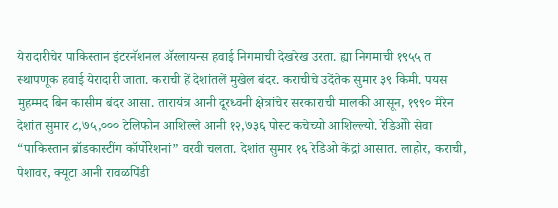येरादारीचेर पाकिस्तान इंटरनॅशनल ॲरलायन्स हवाई निगमाची देखरेख उरता. ह्या निगमाची १९५५ त स्थापणूक हवाई येरादारी जाता. कराची हें देशांतलें मुखेल बंदर. कराचीचे उदेंतेक सुमार ३९ किमी. पयस मुहम्मद बिन कासीम बंदर आसा. तारायंत्र आनी दूरध्वनी क्षेत्रांचेर सरकाराची मालकी आसून, १९९० मेरेन देशांत सुमार ८,७५,००० टेलिफोन आशिल्ले आनी १२,७३६ पोस्ट कचेच्यो आशिल्ल्यो. रेडिओो सेवा “पाकिस्तान ब्रॉडकास्टींग कॉर्पोरेशनां” वरवी चलता. देशांत सुमार १६ रेडिओ केंद्रां आसात. लाहोर, कराची, पेशावर, क्यूटा आनी रावळपिंडी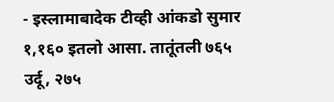- इस्लामाबादेक टीव्ही आंकडो सुमार १,१६० इतलो आसा. तातूंतली ७६५ उर्दू, २७५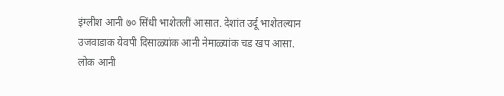इंग्लीश आनी ७० सिंधी भाशेतलीं आसात. देशांत उर्दू भाशेतल्यान उजवाडाक येवपी दिसाळ्यांक आनी नेमाळ्यांक चड खप आसा. लोक आनी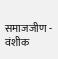समाजजीण - वंशीक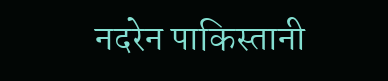नदरेन पाकिस्तानी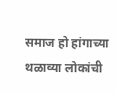समाज हो हांगाच्या थळाव्या लोकांची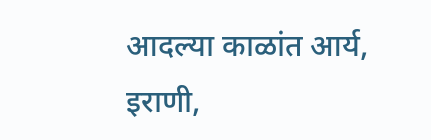आदल्या काळांत आर्य, इराणी,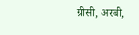ग्रीसी, अरबी,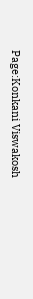Page:Konkani Viswakosh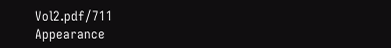Vol2.pdf/711
Appearance